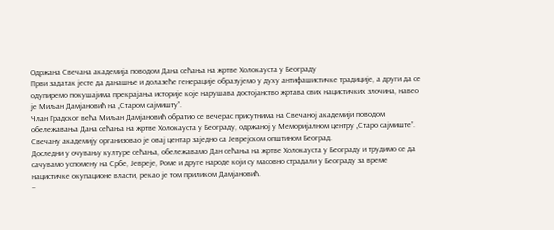Одржана Свечана академија поводом Дана сећања на жртве Холокауста у Београду
Први задатак јесте да данашње и долазеће генерације образујемо у духу антифашистичке традиције, а други да се одупиремо покушајима прекрајања историје које нарушава достојанство жртава свих нацистичких злочина, навео је Миљан Дамјановић на „Старом сајмишту”.
Члан Градског већа Миљан Дамјановић обратио се вечерас присутнима на Свечаној академији поводом обележавања Дана сећања на жртве Холокауста у Београду, одржаној у Меморијалном центру „Старо сајмиште”. Свечану академију организовао је овај центар заједно са Јеврејском општином Београд.
Доследни у очувању културе сећања, обележавамо Дан сећања на жртве Холокауста у Београду и трудимо се да сачувамо успомену на Србе, Јевреје, Роме и друге народе који су масовно страдали у Београду за време нацистичке окупационе власти, рекао је том приликом Дамјановић.
–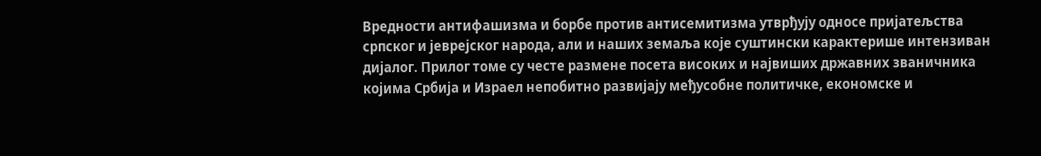Вредности антифашизма и борбе против антисемитизма утврђују односе пријатељства српског и јеврејског народа, али и наших земаља које суштински карактерише интензиван дијалог. Прилог томе су честе размене посета високих и највиших државних званичника којима Србија и Израел непобитно развијају међусобне политичке, економске и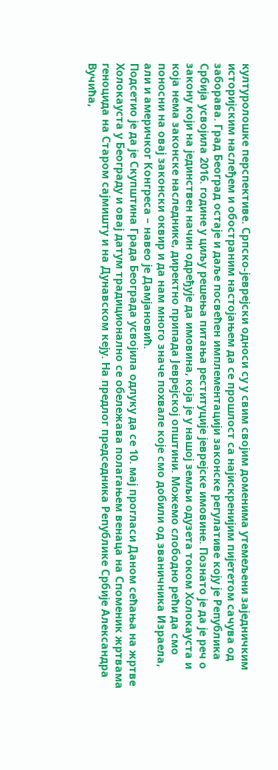културолошке перспективе. Српско-јеврејски односи су у свим својим доменима утемељени заједничким историјским наслеђем и обостраним настојањем да се прошлост са најискренијим пијететом сачува од заборава. Град Београд остаје и даље посвећен имплементацији законске регулативе коју је Република Србија усвојила 2016. године у циљу решења питања реституције јеврејске имовине. Познато је да је реч о закону који на јединствен начин одређује да имовина, која је у нашој земљи одузета током Холокауста и која нема законске наследнике, директно припада Јеврејској општини. Можемо слободно рећи да смо поносни на овај законски оквир и да нам много значе похвале које смо добили од званичника Израела, али и америчког Конгреса – навео је Дамјановић.
Подсетио је да је Скупштина Града Београда усвојила одлуку да се 10. мај прогласи Даном сећања на жртве Холокауста у Београду и овај датум традиционално се обележава полагањем венаца на Споменик жртвама геноцида на Старом сајмишту и на Дунавском кеју. На предлог председника Републике Србије Александра Вучића,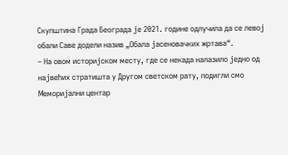Скупштина Града Београда је 2021. године одлучила да се левој обали Саве додели назив „Обала јасеновачких жртава“.
– На овом историјском месту, где се некада налазило једно од највећих стратишта у Другом светском рату, подигли смо Меморијални центар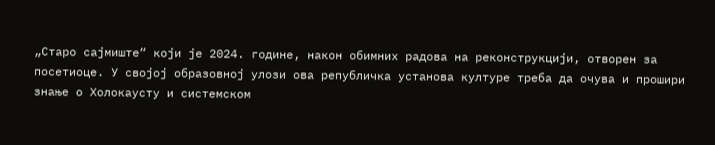„Старо сајмиште“ који је 2024. године, након обимних радова на реконструкцији, отворен за посетиоце. У својој образовној улози ова републичка установа културе треба да очува и прошири знање о Холокаусту и системском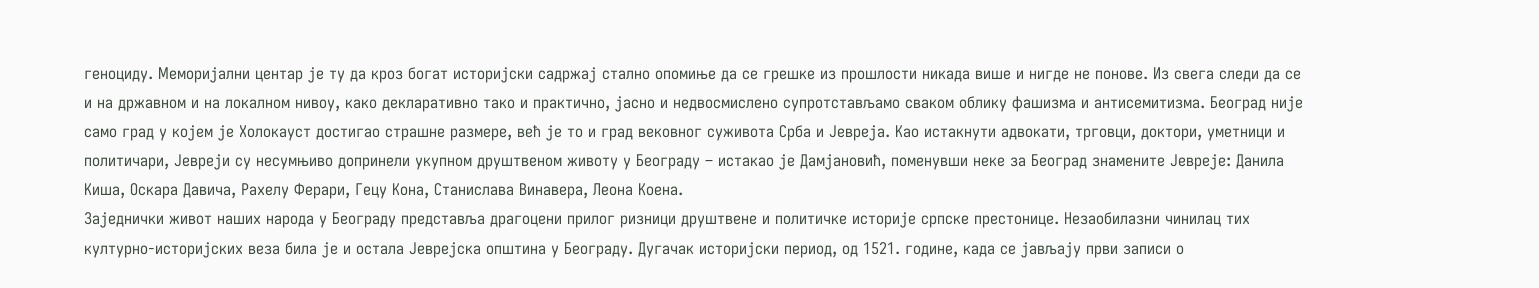геноциду. Меморијални центар је ту да кроз богат историјски садржај стално опомиње да се грешке из прошлости никада више и нигде не понове. Из свега следи да се и на државном и на локалном нивоу, како декларативно тако и практично, јасно и недвосмислено супротстављамо сваком облику фашизма и антисемитизма. Београд није само град у којем је Холокауст достигао страшне размере, већ је то и град вековног суживота Срба и Јевреја. Као истакнути адвокати, трговци, доктори, уметници и политичари, Јевреји су несумњиво допринели укупном друштвеном животу у Београду – истакао је Дамјановић, поменувши неке за Београд знамените Јевреје: Данила Киша, Оскара Давича, Рахелу Ферари, Гецу Кона, Станислава Винавера, Леона Коена.
Заједнички живот наших народа у Београду представља драгоцени прилог ризници друштвене и политичке историје српске престонице. Незаобилазни чинилац тих културно-историјских веза била је и остала Јеврејска општина у Београду. Дугачак историјски период, од 1521. године, када се јављају први записи о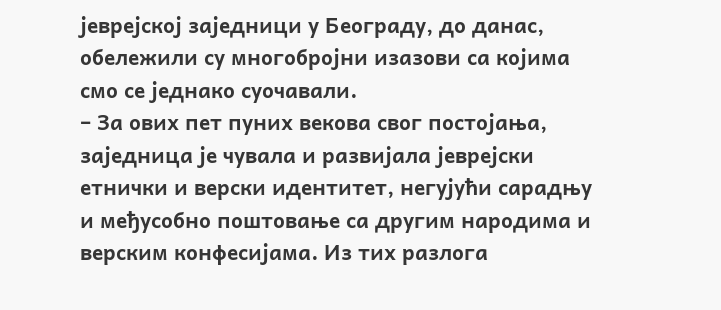јеврејској заједници у Београду, до данас, обележили су многобројни изазови са којима смо се једнако суочавали.
– За ових пет пуних векова свог постојања, заједница је чувала и развијала јеврејски етнички и верски идентитет, негујући сарадњу и међусобно поштовање са другим народима и верским конфесијама. Из тих разлога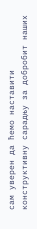сам уверен да ћемо наставити конструктивну сарадњу за добробит наших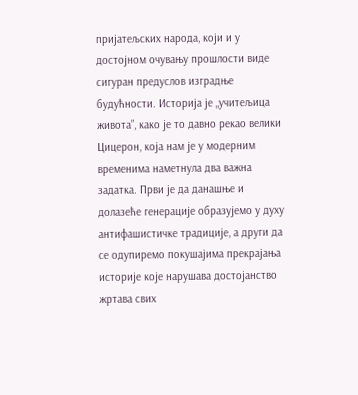пријатељских народа, који и у достојном очувању прошлости виде сигуран предуслов изградње будућности. Историја је „учитељица живота”, како је то давно рекао велики Цицерон, која нам је у модерним временима наметнула два важна задатка. Први је да данашње и долазеће генерације образујемо у духу антифашистичке традиције, а други да се одупиремо покушајима прекрајања историје које нарушава достојанство жртава свих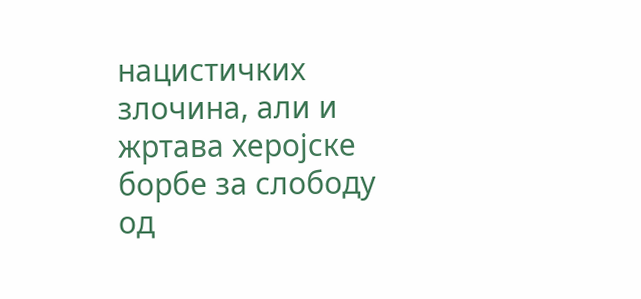нацистичких злочина, али и жртава херојске борбе за слободу од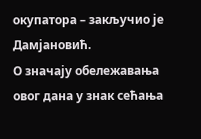окупатора – закључио је Дамјановић.
О значају обележавања овог дана у знак сећања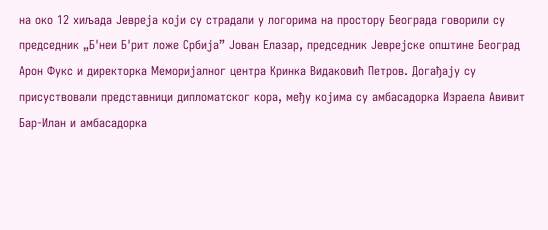на око 12 хиљада Јевреја који су страдали у логорима на простору Београда говорили су председник „Б'неи Б'рит ложе Србија” Јован Елазар, председник Јеврејске општине Београд Арон Фукс и директорка Меморијалног центра Кринка Видаковић Петров. Догађају су присуствовали представници дипломатског кора, међу којима су амбасадорка Израела Авивит Бар-Илан и амбасадорка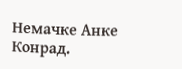Немачке Анке Конрад.